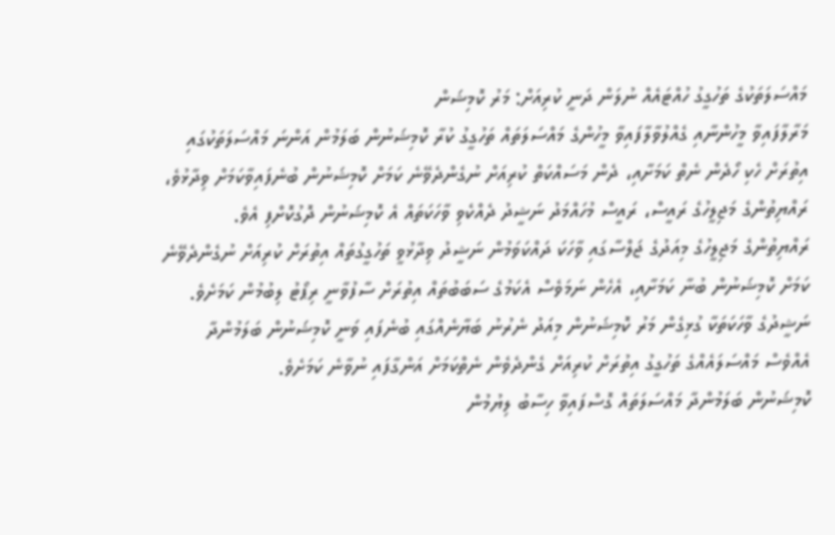މައްސަލަތަކުގެ ތަހުގީގު ހުއްޓައެއް ނުލަން ދަނީ ކުރިއަށް: މަރު ކޮމިޝަން
މަރާލާފައިވާ މީހުންނާއި ގެއްލުވާލާފައިވާ މީހުންގެ މައްސަލަތައް ތަހުގީގު ކުރާ ކޮމިޝަނުން ބަލަމުން އަންނަ މައްސަލަތަކުގައި އިތުރަށް ހެކި ހޯދެން ނެތް ކަމަށާއި، ދެން މަސައްކަތް ކުރިއަށް ނުގެންދެވޭނެ ކަމަށް ކޮމިޝަނުން ބުނެފައިވާކަމަށް ވިދާޅުވެ، ރައްޔިތުންގެ މަޖިލީހުގެ ރައީސް، ރައީސް މުހައްމަދު ނަޝީދު ދެއްކެވި ވާހަކަތައް އެ ކޮމިޝަނުން ދޮގުކޮށްފި އެވެ.
ރައްޔިތުންގެ މަޖިލީހުގެ މިއަދުގެ ޖަލްސާގައި ވާހަކަ ދައްކަވަމުން ނަޝީދު ވިދާޅުވީ ތަހުގީގުތައް އިތުރަށް ކުރިއަށް ނުގެންދެވޭނެ ކަމަށް ކޮމިޝަނުން ބުނާ ކަމަށާއި، އެހެން ނަމަވެސް އެކަމުގެ ސަބަބުތައް އިތުރަށް ސާފުވާނީ ރިޕޯޓު ލިބުމުން ކަމަށެވެ.
ނަޝީދުގެ ވާހަކަތަކާ ގުޅިގެން މަރު ކޮމިޝަނުން މިއަދު ނެރުނު ބަޔާނެއްގައި ބުނެފައި ވަނީ ކޮމިޝަނުން ބަލަމުންދާ އެއްވެސް މައްސަލައެއްގެ ތަހުގީގު އިތުރަށް ކުރިއަށް ގެންދެވެން ނެތްކަމަށް އަންގާފައި ނުވާނެ ކަމަށެވެ.
ކޮމިޝަނުން ބަލަމުންދާ މައްސަލަތައް ގޮސްފައިވާ ހިސާބު ލިޔުމުން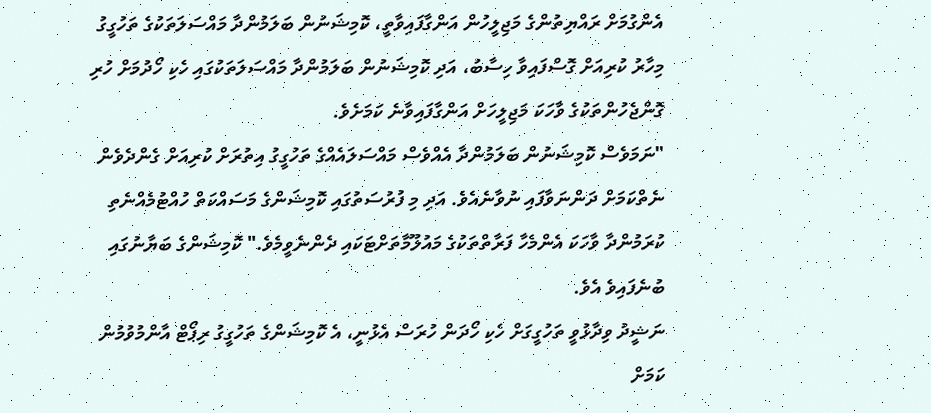އެންގުމަށް ރައްޔިތުންގެ މަޖިލީހުން އަންގާފައިވާތީ، ކޮމިޝަނުން ބަލަމުންދާ މައްސަލަތަކުގެ ތަހުގީގު މިހާރު ކުރިއަށް ގޮސްފައިވާ ހިސާބު، އަދި ކޮމިޝަނުން ބަލަމުންދާ މައްސަލަތަކުގައި ހެކި ހޯދުމަށް ހުރި ގޮންޖެހުންތަކުގެ ވާހަކަ މަޖިލީހަށް އަންގާފައިވާނެ ކަމަށެވެ.
"ނަމަވެސް ކޮމިޝަނުން ބަލަމުންދާ އެއްވެސް މައްސަލައެއްގެ ތަހުގީގު އިތުރަށް ކުރިއަށް ގެންދެވެން ނެތްކަމަށް ދަންނަވާފައި ނުވާނެއެވެ. އަދި މި ފުރުސަތުގައި ކޮމިޝަންގެ މަސައްކަތް ހުއްޓުމެއްނެތި ކުރަމުންދާ ވާހަކަ އެންމެހާ ފަރާތްތަކުގެ މައުލޫމާތަށްޓަކައި ދެންނެވީމެވެ." ކޮމިޝަންގެ ބަޔާނުގައި ބުނެފައިވެ އެވެ.
ނަޝީދު ވިދާޅުވީ ތަހުގީގަށް ހެކި ހޯދަން ހުރަސް އެޅުނީ، އެ ކޮމިޝަންގެ ތަހުގީގު ރިޕޯޓް އާންމުވުމުން ކަމަށް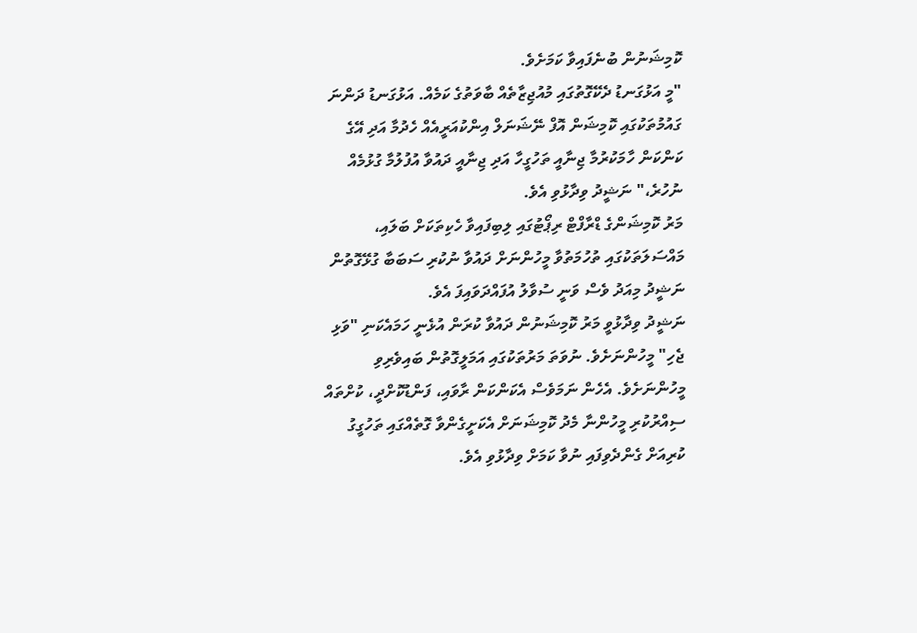ކޮމިޝަނުން ބުނެފައިވާ ކަމަށެވެ.
"މީ އަޅުގަނޑު ދެކޭގޮތުގައި މުއުޖިޒާތެއް ބާވަތުގެ ކަމެއް. އަޅުގަނޑު ދަންނަ ގައުމުތަކުގައި ކޮމިޝަން އޮފް ނޭޝަނަލް އިންކުއަރީއެއް ހެދުމާ އަދި އޭގެ ކަންކަން ހާމަކުރުމާ ޖިނާއީ ތަހުގީހާ އަދި ޖިނާއީ ދައުވާ އުފުލުމާ ގުޅުމެއް ނުހުރެ،" ނަޝީދު ވިދާޅުވި އެވެ.
މަރު ކޮމިޝަންގެ ޑްރާފްޓް ރިޕޯޓުގައި ލިބިފައިވާ ހެކިތަކަށް ބަލައި، މައްސަލަތަކުގައި ތުހުމަތުވާ މީހުންނަށް ދައުވާ ނުކުރި ސަބަބާ ގުޅޭގޮތުން ނަޝީދު މިއަދު ވެސް ވަނީ ސުވާލު އުފައްދަވައިފަ އެވެ.
ނަޝީދު ވިދާޅުވީ މަރު ކޮމިޝަނުން ދައުވާ ކުރަން އުޅެނީ ހަމައެކަނި "ވަޅި ޖެހި" މީހުންނަށެވެ. ނުވަތަ މަރުތަކުގައި އަމަލީގޮތުން ބައިވެރިވި މީހުންނަށެވެ. އެހެން ނަމަވެސް އެކަންކަން ރާވައި، ފަންޑުކޮށްދީ، ކުށްތައް ސިއްރުކުރި މީހުންނާ މެދު ކޮމިޝަނަށް އެކަށީގެންވާ ގޮތެއްގައި ތަހުގީގު ކުރިއަށް ގެންދެވިފައި ނުވާ ކަމަށް ވިދާޅުވި އެވެ.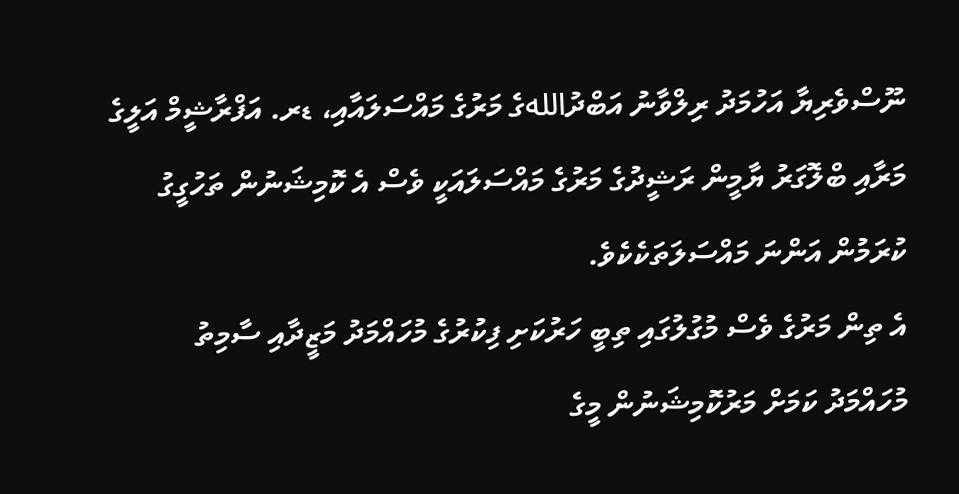ނޫސްވެރިޔާ އަހުމަދު ރިލްވާނު އަބްދުاللهގެ މަރުގެ މައްސަލައާއި، ޑރ. އަފްރާޝީމް އަލީގެ މަރާއި ބްލޮގަރު ޔާމީން ރަޝީދުގެ މަރުގެ މައްސަލައަކީ ވެސް އެ ކޮމިޝަނުން ތަހުގީގު ކުރަމުން އަންނަ މައްސަލަތަކެކެވެ.
އެ ތިން މަރުގެ ވެސް މުގުލުގައި ތިބީ ހަރުކަށި ފިކުރުގެ މުހައްމަދު މަޒީދާއި ސާމިތު މުހައްމަދު ކަމަށް މަރުކޮމިޝަނުން މީގެ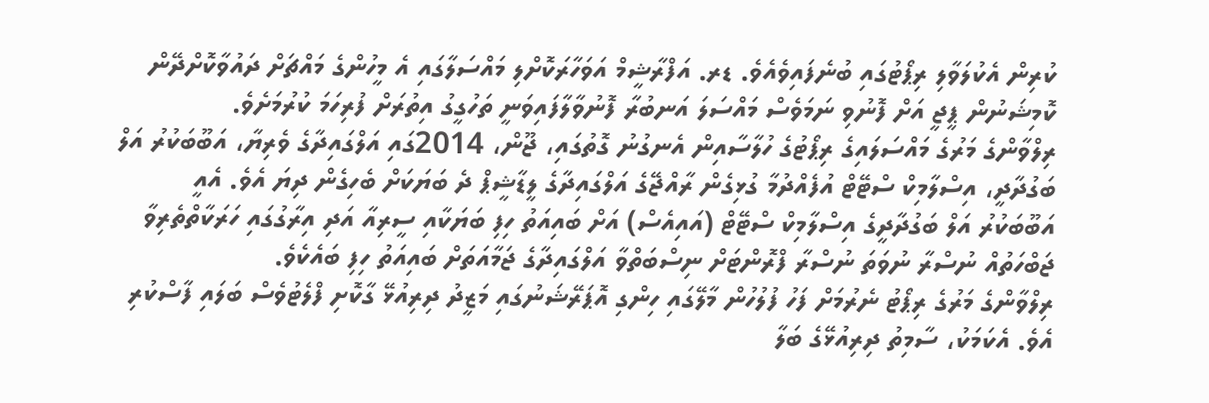ކުރިން އެކުލަވާލި ރިޕޯޓުގައި ބުނެފައިވެއެވެ. ޑރ. އަފްރާޝީމް އަވަހާރަކޮށްލި މައްސަލާގައި އެ މީހުންގެ މައްޗަށް ދައުވާކޮށްދޭން ކޮމިޝަނުން ޕީޖީ އަށް ފޮނުވި ނަމަވެސް މައްސަލަ އަނބުރާ ފޮނުވާލާފައިވަނީ ތަހުގީގު އިތުރަށް ފުރިހަމަ ކުރުމަށެވެ.
ރިލްވާންގެ މަރުގެ މައްސަލައިގެ ރިޕޯޓުގެ ހުލާސާއިން އެނގުނު ގޮތުގައި، ޖޫން، 2014ގައި އަލްގައިދާގެ ވެރިޔާ، އަބޫބަކުރު އަލް ބަގުދާދީ، އިސްލާމިކް ސްޓޭޓް އުފެއްދުމާ ގުޅިގެން ރާއްޖޭގެ އަލްގައިދާގެ ލީޑާޝީޕް ދެ ބަޔަކަށް ބެހިގެން ދިޔަ އެވެ. އެއީ އަބޫބަކުރު އަލް ބަގުދާދީގެ އިސްލާމިކް ސްޓޭޓް (އައިއެސް) އަށް ބައިއަތު ހިފި ބަޔަކާއި ސީރިއާ އަދި އިރާގުގައި ހަރަކާތްތެރިވާ ޖަބްހަތުއް ނުސްރާ ނުވަތަ ނުސްރާ ފްރޮންޓަށް ނިސްބަތްވާ އަލްގައިދާގެ ޖަމާއަތަށް ބައިއަތު ހިފި ބައެކެވެ.
ރިލްވާންގެ މަރުގެ ރިޕޯޓު ނެރުމަށް ފަހު ފުލުހުން މާލޭގައި ހިންގި އޮޕަރޭޝަނުގައި މަޒީދު ދިރިއުޅޭ ގާކޮށި ފްލެޓުވެސް ބަލައި ފާސްކުރި އެވެ. އެކަމަކު، ސާމިތު ދިރިއުޅޭގެ ބަލާ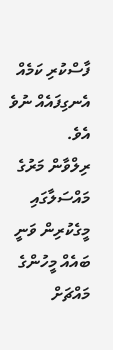ފާސްކުރި ކަމެއް އެނގިފައެއް ނުވެ އެވެ.
ރިލްވާން މަރުގެ މައްސަލާގައި މީގެކުރިން ވަނީ ބައެއް މީހުންގެ މައްޗަށް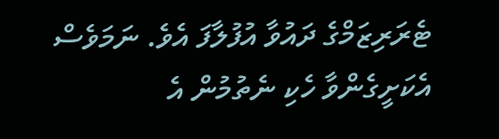ޓެރަރިޒަމްގެ ދައުވާ އުފުލާފަ އެވެ. ނަމަވެސް އެކަށީގެންވާ ހެކި ނެތުމުން އެ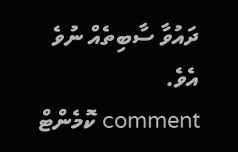ދައުވާ ސާބިތެއް ނުވެ އެވެ.
comment ކޮމެންޓް